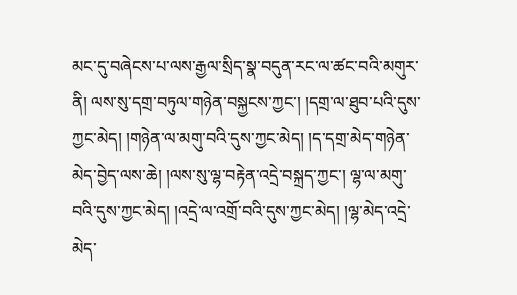མང་དུ་བཞེངས་པ་ལས་རྒྱལ་སྲིད་སྣ་བདུན་རང་ལ་ཚང་བའི་མགུར་ནི། ལས་སུ་དགྲ་བཏུལ་གཉེན་བསྐྱངས་ཀྱང་། །དགྲ་ལ་ཐུབ་པའི་དུས་ཀྱང་མེད། །གཉེན་ལ་མགུ་བའི་དུས་ཀྱང་མེད། །ད་དགྲ་མེད་གཉེན་མེད་བྱེད་ལས་ཆེ། །ལས་སུ་ལྷ་བརྟེན་འདྲེ་བསྐྲད་ཀྱང་། ལྷ་ལ་མགུ་བའི་དུས་ཀྱང་མེད། །འདྲེ་ལ་འགྲོ་བའི་དུས་ཀྱང་མེད། །ལྷ་མེད་འདྲེ་མེད་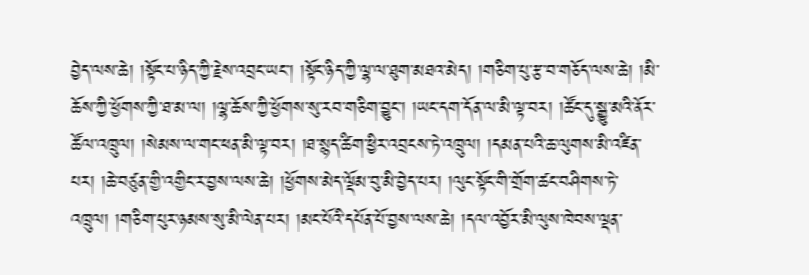བྱེད་ལས་ཆེ། །སྟོང་པ་ཉིད་ཀྱི་རྗེས་འབྲང་ཡང་། །སྟོང་ཉིད་ཀྱི་ལྷ་ལ་ཐུག་མཐའ་མེད། །གཅིག་པུ་རྩ་བ་གཅོད་ལས་ཆེ། །མི་ཆོས་ཀྱི་ཕྱོགས་ཀྱི་ཐ་མ་ལ། །ལྷ་ཆོས་ཀྱི་ཕྱོགས་སུ་རབ་གཅིག་བྱུང་། །ཡང་དག་དོན་ལ་མི་ལྟ་བར། །ཚོང་དུ་སྒྱུ་མའི་ནོར་ཚོལ་འཁྲུལ། །སེམས་ལ་གང་ཕན་མི་ལྟ་བར། །ཐ་སྙད་ཚིག་ཕྱིར་འབྲངས་ཏེ་འཁྲུལ། །དམན་པའི་ཆ་ལུགས་མི་འཛིན་པར། །ཆེ་བཙུན་གྱི་འགྱིང་ར་བྱས་ལས་ཆེ། །ཕྱོགས་མེད་ལྡོམ་བུ་མི་བྱེད་པར། །ལུང་སྟོང་གི་གྲོག་ཚང་བཤིགས་ཏེ་འཁྲུལ། །གཅིག་པུར་ཉམས་སུ་མི་ལེན་པར། །མང་པོའི་དཔོན་པོ་བྱས་ལས་ཆེ། །དལ་འབྱོར་མི་ལུས་ཁེབས་ལྡན་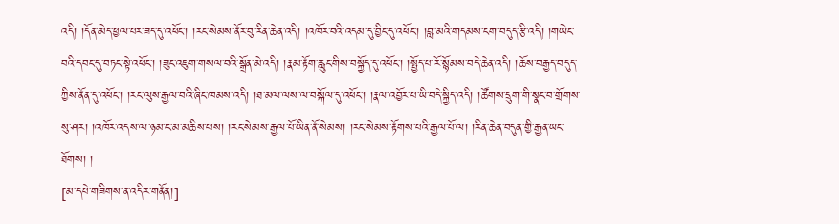འདི། །དོན་མེད་ཕྱལ་པར་ཟད་དུ་འཕོང་། །རང་སེམས་ནོར་བུ་རིན་ཆེན་འདི། །འཁོར་བའི་འདམ་དུ་བྱིང་དུ་འཕོང་། །བླ་མའི་གདམས་ངག་བདུད་རྩི་འདི། །གཡེང་བའི་དབང་དུ་བཏང་སྟེ་འཕོང་། །ཟུང་འཇུག་གསལ་བའི་སྒྲོན་མེ་འདི། །རྣམ་རྟོག་རླུང་གིས་བསྐྱོད་དུ་འཕོང་། །སྤྱོད་པ་རོ་སྙོམས་བདེ་ཆེན་འདི། །ཆོས་བརྒྱད་བདུད་ཀྱིས་ནོན་དུ་འཕོང་། །རང་ལུས་རྒྱལ་བའི་ཞིང་ཁམས་འདི། །ཐ་མལ་ལས་ལ་བསྐོལ་དུ་འཕོང་། །རྣལ་འབྱོར་པ་ཡི་བདེ་སྐྱིད་འདི། །ཚོགས་དྲུག་གི་སྣང་བ་གྲོགས་སུ་ཤར། །འཁོར་འདས་ལ་ཉམ་ང་མ་མཆིས་པས། །རང་སེམས་རྒྱལ་པོ་ཡིན་ནོ་སེམས། །རང་སེམས་རྟོགས་པའི་རྒྱལ་པོ་ལ། །རིན་ཆེན་བདུན་གྱི་རྒྱན་ཡང་ཐོགས། །
[མ་དཔེ་གཟིགས་ན་འདིར་གནོན།]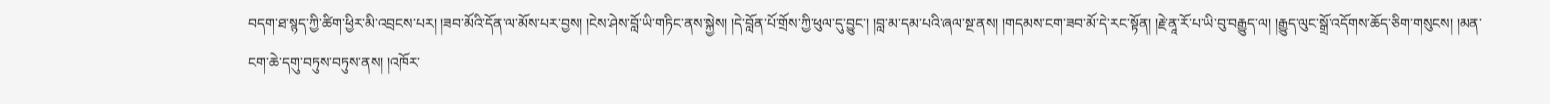བདག་ཐ་སྙད་ཀྱི་ཚིག་ཕྱིར་མི་འབྲངས་པར། །ཟབ་མོའི་དོན་ལ་མོས་པར་བྱས། །ངེས་ཤེས་བློ་ཡི་གཏིང་ནས་སྐྱེས། །དེ་བློན་པོ་གྲོས་ཀྱི་ཕུལ་དུ་བྱུང་། །བླ་མ་དམ་པའི་ཞལ་སྔ་ནས། །གདམས་ངག་ཟབ་མོ་དེ་རང་སྟོན། །རྗེ་ནཱ་རོ་པ་ཡི་བུ་བརྒྱུད་ལ། །རྒྱུད་ལུང་སྒྲོ་འདོགས་ཆོད་ཅིག་གསུངས། །མན་ངག་ཆེ་དགུ་བཏུས་བཏུས་ནས། །འཁོར་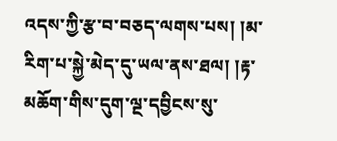འདས་ཀྱི་རྩ་བ་བཅད་ལགས་པས། །མ་རིག་པ་སྐྱེ་མེད་དུ་ཡལ་ནས་ཐལ། །རྟ་མཆོག་གིས་དུག་ལྔ་དབྱིངས་སུ་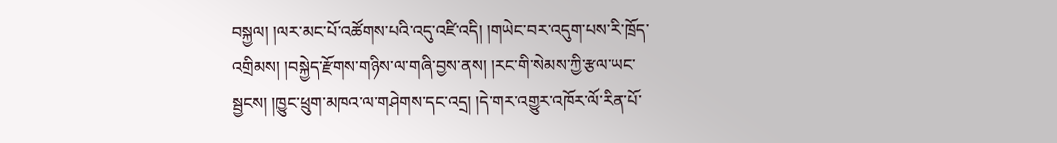བསྐྱལ། །ལར་མང་པོ་འཚོགས་པའི་འདུ་འཛི་འདི། །གཡེང་བར་འདུག་པས་རི་ཁྲོད་འགྲིམས། །བསྐྱེད་རྫོགས་གཉིས་ལ་གཞི་བྱས་ནས། །རང་གི་སེམས་ཀྱི་རྩལ་ཡང་སྦྱངས། །ཁྱུང་ཕྲུག་མཁའ་ལ་གཤེགས་དང་འདྲ། །དེ་གར་འགྱུར་འཁོར་ལོ་རིན་པོ་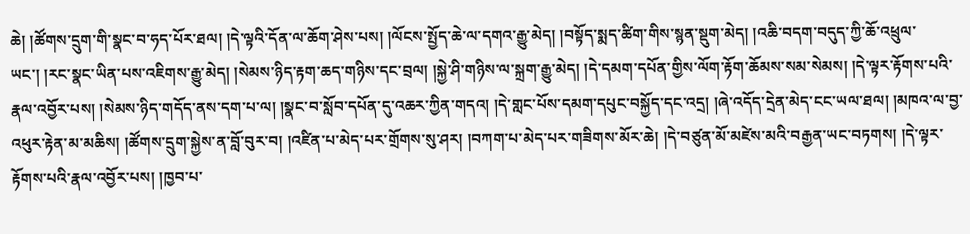ཆེ། །ཚོགས་དྲུག་གི་སྣང་བ་ཧད་པོར་ཐལ། །དེ་ལྟའི་དོན་ལ་ཆོག་ཤེས་པས། །ལོངས་སྤྱོད་ཆེ་ལ་དགའ་རྒྱུ་མེད། །བསྟོད་སྨད་ཚིག་གིས་སྙན་སྡུག་མེད། །འཆི་བདག་བདུད་ཀྱི་ཆོ་འཕྲུལ་ཡང་། །རང་སྣང་ཡིན་པས་འཇིགས་རྒྱུ་མེད། །སེམས་ཉིད་རྟག་ཆད་གཉིས་དང་བྲལ། །སྐྱེ་ཤི་གཉིས་ལ་སྐྲག་རྒྱུ་མེད། །དེ་དམག་དཔོན་གྱིས་ལོག་རྟོག་ཆོམས་སམ་སེམས། །དེ་ལྟར་རྟོགས་པའི་རྣལ་འབྱོར་པས། །སེམས་ཉིད་གདོད་ནས་དག་པ་ལ། །སྣང་བ་སློབ་དཔོན་དུ་འཆར་ཀྱིན་གདའ། །དེ་གླང་པོས་དམག་དཔུང་བསྐྱོད་དང་འདྲ། །ཞེ་འདོད་དྲེན་མེད་ངང་ཡལ་ཐལ། །མཁའ་ལ་བྱ་འཕུར་རྟེན་མ་མཆིས། །ཚོགས་དྲུག་སྐྱེས་ན་བློ་བུར་བ། །འཛིན་པ་མེད་པར་གྲོགས་སུ་ཤར། །བཀག་པ་མེད་པར་གཟིགས་མོར་ཆེ། །དེ་བཙུན་མོ་མཛེས་མའི་བརྒྱན་ཡང་བཏགས། །དེ་ལྟར་རྟོགས་པའི་རྣལ་འབྱོར་པས། །ཁྱབ་པ་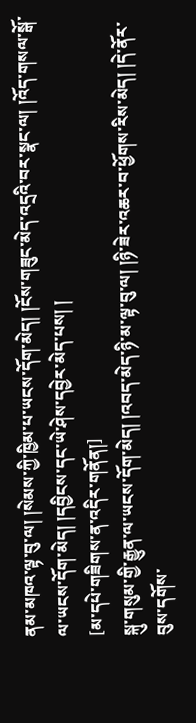ནམ་མཁའ་ལྟ་བུ་ལ། །སེམས་ཀྱི་ཁྱིམ་པ་ཡངས་དོག་མེད། །ངོས་གཟུང་མེད་འདྲའི་བར་སྣང་ལ། །འོད་གསལ་སྒོ་ལ་ཡངས་དོག་མེད། །དབྱིངས་དང་ཡེ་ཤེས་དབྱེར་མེད་པས། །
[མ་དཔེ་གཟིགས་ན་འདིར་གནོན།]
སྐུ་གསུམ་གྱི་རྒྱུན་ལ་ཡངས་དོག་མེད། །འབད་མེད་ཉི་མ་ལྟ་བུ་ལ། །ཉི་ཟེར་འཆར་བ་ཕྱོགས་རིས་མེད། །དེ་ནོར་བུས་དགོས་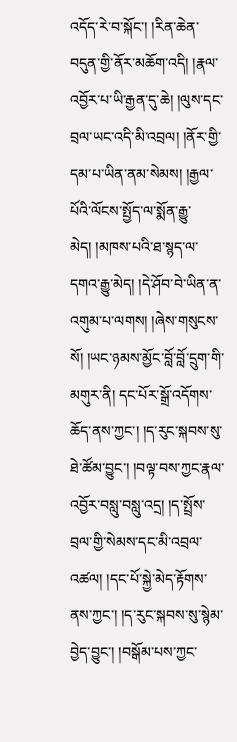འདོད་རེ་བ་སྐོང་། །རིན་ཆེན་བདུན་གྱི་ནོར་མཆོག་འདི། །རྣལ་འབྱོར་པ་ཡི་རྒྱན་དུ་ཆེ། །ལུས་དང་བྲལ་ཡང་འདི་མི་འབྲལ། །ནོར་གྱི་དམ་པ་ཡིན་ནམ་སེམས། །རྒྱལ་པོའི་ལོངས་སྤྱོད་ལ་སྨོན་རྒྱུ་མེད། །མཁས་པའི་ཐ་སྙད་ལ་དགའ་རྒྱུ་མེད། །དེ་ཤོབ་བེ་ཡིན་ན་འགུམ་པ་ལགས། །ཞེས་གསུངས་སོ། །ཡང་ཉམས་མྱོང་བློ་བློ་དྲུག་གི་མགུར་ནི། དང་པོར་སྒྲོ་འདོགས་ཆོད་ནས་ཀྱང་། །ད་རུང་སྐབས་སུ་ཐེ་ཚོམ་བྱུང་། །བལྟ་བས་ཀྱང་རྣལ་འབྱོར་བསླུ་བསླུ་འདྲ། །ད་སྤྲོས་བྲལ་གྱི་སེམས་དང་མི་འབྲལ་འཚལ། །དང་པོ་སྐྱེ་མེད་རྟོགས་ནས་ཀྱང་། །ད་རུང་སྐབས་སུ་སྙེམ་བྱེད་བྱུང་། །བསྒོམ་པས་ཀྱང་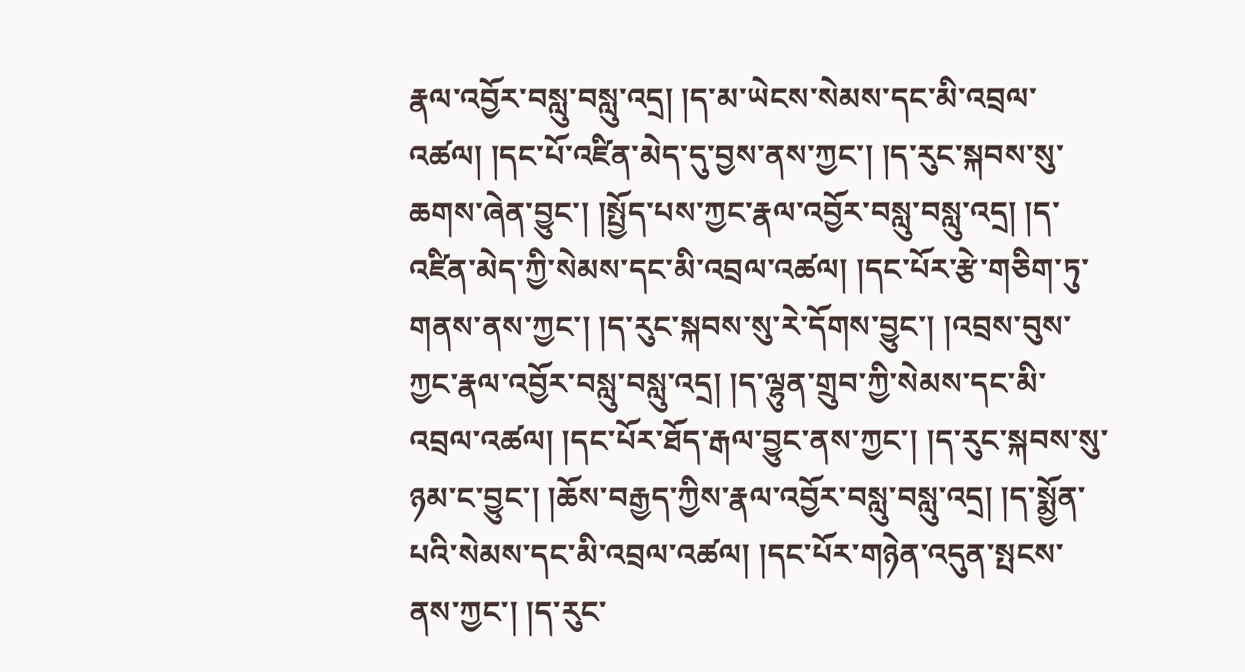རྣལ་འབྱོར་བསླུ་བསླུ་འདྲ། །ད་མ་ཡེངས་སེམས་དང་མི་འབྲལ་འཚལ། །དང་པོ་འཛིན་མེད་དུ་བྱས་ནས་ཀྱང་། །ད་རུང་སྐབས་སུ་ཆགས་ཞེན་བྱུང་། །སྤྱོད་པས་ཀྱང་རྣལ་འབྱོར་བསླུ་བསླུ་འདྲ། །ད་འཛིན་མེད་ཀྱི་སེམས་དང་མི་འབྲལ་འཚལ། །དང་པོར་རྩེ་གཅིག་ཏུ་གནས་ནས་ཀྱང་། །ད་རུང་སྐབས་སུ་རེ་དོགས་བྱུང་། །འབྲས་བུས་ཀྱང་རྣལ་འབྱོར་བསླུ་བསླུ་འདྲ། །ད་ལྷུན་གྲུབ་ཀྱི་སེམས་དང་མི་འབྲལ་འཚལ། །དང་པོར་ཐོད་རྒལ་བྱུང་ནས་ཀྱང་། །ད་རུང་སྐབས་སུ་ཉམ་ང་བྱུང་། །ཆོས་བརྒྱད་ཀྱིས་རྣལ་འབྱོར་བསླུ་བསླུ་འདྲ། །ད་སྨྱོན་པའི་སེམས་དང་མི་འབྲལ་འཚལ། །དང་པོར་གཉེན་འདུན་སྤངས་ནས་ཀྱང་། །ད་རུང་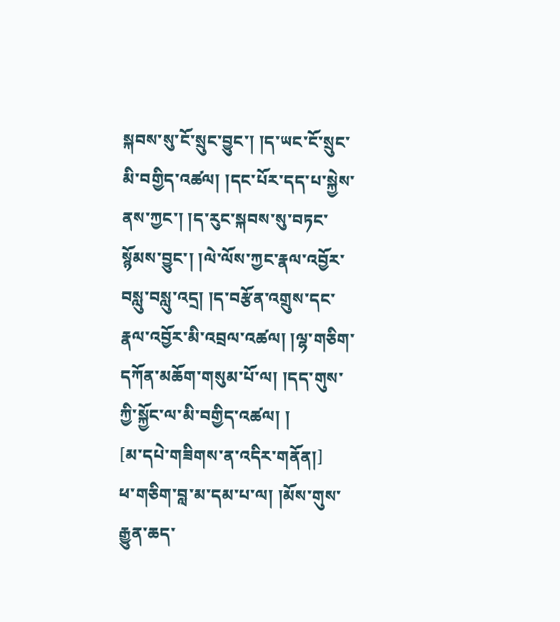སྐབས་སུ་ངོ་སྲུང་བྱུང་། །ད་ཡང་ངོ་སྲུང་མི་བགྱིད་འཚལ། །དང་པོར་དད་པ་སྐྱེས་ནས་ཀྱང་། །ད་རུང་སྐབས་སུ་བཏང་སྙོམས་བྱུང་། །ལེ་ལོས་ཀྱང་རྣལ་འབྱོར་བསླུ་བསླུ་འདྲ། །ད་བརྩོན་འགྲུས་དང་རྣལ་འབྱོར་མི་འབྲལ་འཚལ། །ལྷ་གཅིག་དཀོན་མཆོག་གསུམ་པོ་ལ། །དད་གུས་ཀྱི་སྐྱོང་ལ་མི་བགྱིད་འཚལ། །
[མ་དཔེ་གཟིགས་ན་འདིར་གནོན།]
ཕ་གཅིག་བླ་མ་དམ་པ་ལ། །མོས་གུས་རྒྱུན་ཆད་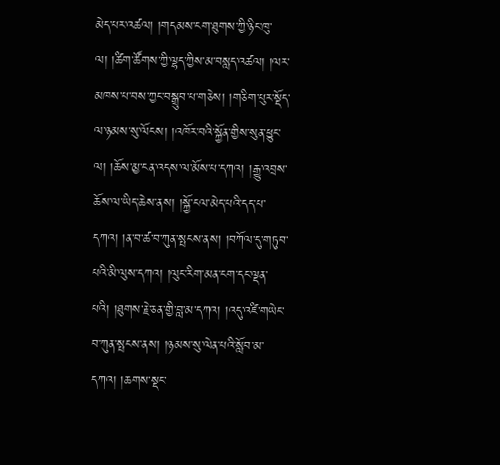མེད་པར་འཚལ། །གདམས་ངག་ཐུགས་ཀྱི་ཉིང་ཁུ་ལ། །ཚིག་ཚོགས་ཀྱི་ལྷད་ཀྱིས་མ་བསླད་འཚལ། །ལར་མཁས་པ་བས་ཀྱང་བསྒྲུབ་པ་གཅེས། །གཅིག་པུར་སྡོད་ལ་ཉམས་སུ་ལོངས། །འཁོར་བའི་སྐྱོན་གྱིས་སུན་ཕྱུང་ལ། །ཆོས་མྱ་ངན་འདས་ལ་མོས་པ་དཀའ། །རྒྱུ་འབྲས་ཆོས་ལ་ཡིད་ཆེས་ནས། །སྐྱོ་ངལ་མེད་པའི་དད་པ་དཀའ། །ན་བ་ཚ་བ་ཀུན་སྤངས་ནས། །བཀོལ་དུ་གཏུབ་པའི་མི་ལུས་དཀའ། །ལུང་རིག་མན་ངག་དང་ལྡན་པའི། །ཐུགས་རྗེ་ཅན་གྱི་བླ་མ་དཀའ། །འདུ་འཛི་གཡེང་བ་ཀུན་སྤངས་ནས། །ཉམས་སུ་ལེན་པའི་སློབ་མ་དཀའ། །ཆགས་སྡང་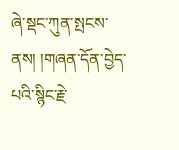ཞེ་སྡང་ཀུན་སྤངས་ནས། །གཞན་དོན་བྱེད་པའི་སྙིང་རྗེ་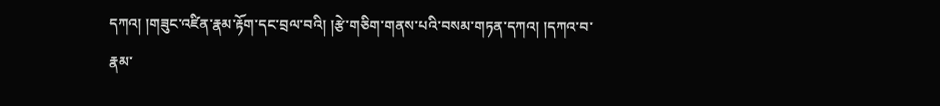དཀའ། །གཟུང་འཛིན་རྣམ་རྟོག་དང་བྲལ་བའི། །རྩེ་གཅིག་གནས་པའི་བསམ་གཏན་དཀའ། །དཀའ་བ་རྣམ་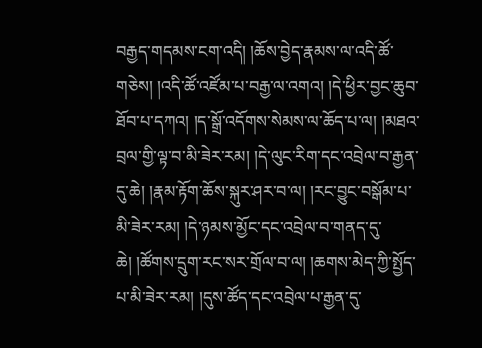བརྒྱད་གདམས་ངག་འདི། །ཆོས་བྱེད་རྣམས་ལ་འདི་ཚོ་གཅེས། །འདི་ཚོ་འཛོམ་པ་བརྒྱ་ལ་འགའ། །དེ་ཕྱིར་བྱང་ཆུབ་ཐོབ་པ་དཀའ། །ད་སྒྲོ་འདོགས་སེམས་ལ་ཆོད་པ་ལ། །མཐའ་བྲལ་གྱི་ལྟ་བ་མི་ཟེར་རམ། །དེ་ལུང་རིག་དང་འབྲེལ་བ་རྒྱན་དུ་ཆེ། །རྣམ་རྟོག་ཆོས་སྐུར་ཤར་བ་ལ། །རང་བྱུང་བསྒོམ་པ་མི་ཟེར་རམ། །དེ་ཉམས་མྱོང་དང་འབྲེལ་བ་གནད་དུ་ཆེ། །ཚོགས་དྲུག་རང་སར་གྲོལ་བ་ལ། །ཆགས་མེད་ཀྱི་སྤྱོད་པ་མི་ཟེར་རམ། །དུས་ཚོད་དང་འབྲེལ་པ་རྒྱན་དུ་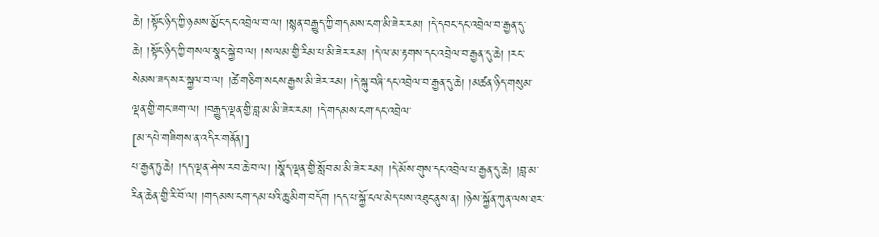ཆེ། །སྟོང་ཉིད་ཀྱི་ཉམས་མྱོང་དང་འབྲེལ་བ་ལ། །སྙན་བརྒྱུད་ཀྱི་གདམས་ངག་མི་ཟེར་རམ། །དེ་དབང་དང་འབྲེལ་བ་རྒྱན་དུ་ཆེ། །སྟོང་ཉིད་ཀྱི་གསལ་སྣང་སྐྱེ་བ་ལ། །ས་ལམ་གྱི་རིམ་པ་མི་ཟེར་རམ། །དེ་ལ་མ་རྟགས་དང་འབྲེལ་བ་རྒྱན་དུ་ཆེ། །རང་སེམས་ཟད་སར་སྐྱལ་བ་ལ། །ཚེ་གཅིག་སངས་རྒྱས་མི་ཟེར་རམ། །དེ་སྐུ་བཞི་དང་འབྲེལ་བ་རྒྱན་དུ་ཆེ། །མཚན་ཉིད་གསུམ་ལྡན་གྱི་གང་ཟག་ལ། །བརྒྱུད་ལྡན་གྱི་བླ་མ་མི་ཟེར་རམ། །དེ་གདམས་ངག་དང་འབྲེལ་
[མ་དཔེ་གཟིགས་ན་འདིར་གནོན།]
པ་རྒྱན་ཏུ་ཆེ། །དད་ལྡན་ཤེས་རབ་ཆེ་བ་ལ། །སྣོད་ལྡན་གྱི་སློབ་མ་མི་ཟེར་རམ། །དེ་མོས་གུས་དང་འབྲེལ་པ་རྒྱན་དུ་ཆེ། །བླ་མ་རིན་ཆེན་གྱི་རི་བོ་ལ། །གདམས་ངག་དམ་པའི་ཆུ་མིག་བདོག །དད་པ་སྐྱོ་ངལ་མེད་པས་འཐུང་ནུས་ན། །ཉེས་སྐྱོན་ཀུན་ལས་ཐར་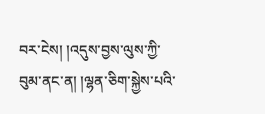བར་ངེས། །འདུས་བྱས་ལུས་ཀྱི་བུམ་ནང་ན། །ལྷན་ཅིག་སྐྱེས་པའི་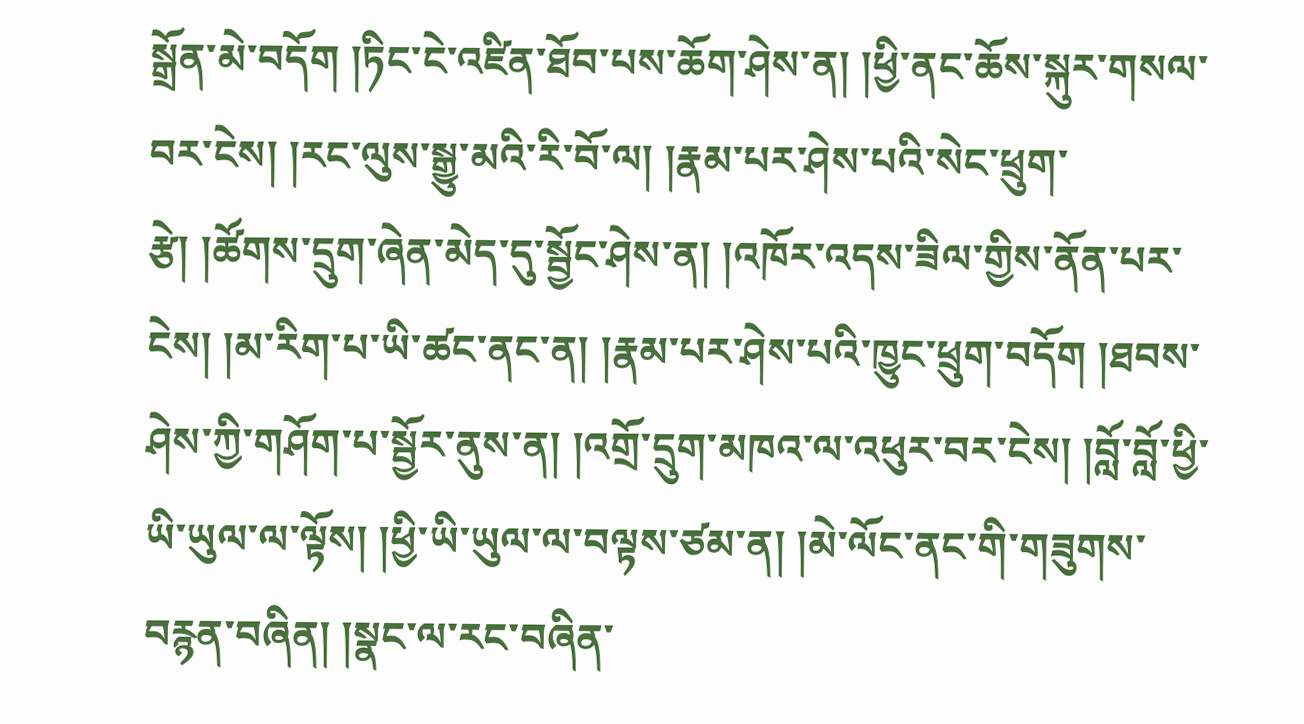སྒྲོན་མེ་བདོག །ཏིང་ངེ་འཛིན་ཐོབ་པས་ཆོག་ཤེས་ན། །ཕྱི་ནང་ཆོས་སྐུར་གསལ་བར་ངེས། །རང་ལུས་སྒྱུ་མའི་རི་བོ་ལ། །རྣམ་པར་ཤེས་པའི་སེང་ཕྲུག་རྩེ། །ཚོགས་དྲུག་ཞེན་མེད་དུ་སྦྱོང་ཤེས་ན། །འཁོར་འདས་ཟིལ་གྱིས་ནོན་པར་ངེས། །མ་རིག་པ་ཡི་ཚང་ནང་ན། །རྣམ་པར་ཤེས་པའི་ཁྱུང་ཕྲུག་བདོག །ཐབས་ཤེས་ཀྱི་གཤོག་པ་སྦྱོར་ནུས་ན། །འགྲོ་དྲུག་མཁའ་ལ་འཕུར་བར་ངེས། །བློ་བློ་ཕྱི་ཡི་ཡུལ་ལ་ལྟོས། །ཕྱི་ཡི་ཡུལ་ལ་བལྟས་ཙམ་ན། །མེ་ལོང་ནང་གི་གཟུགས་བརྙན་བཞིན། །སྣང་ལ་རང་བཞིན་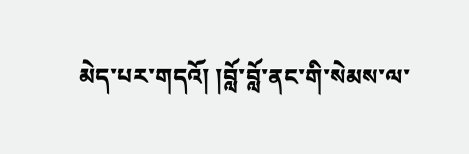མེད་པར་གདའོ། །བློ་བློ་ནང་གི་སེམས་ལ་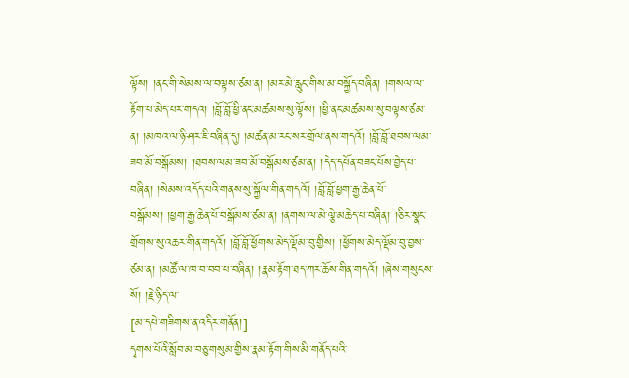ལྟོས། །ནང་གི་སེམས་ལ་བལྟས་ཙམ་ན། །མར་མེ་རླུང་གིས་མ་བསྐྱོད་བཞིན། །གསལ་ལ་རྟོག་པ་མེད་པར་གདའ། །བློ་བློ་ཕྱི་ནང་མཚམས་སུ་ལྟོས། །ཕྱི་ནང་མཚམས་སུ་བལྟས་ཙམ་ན། །མཁའ་ལ་ཉི་ཤར་ཇི་བཞིན་དུ། །མཚན་མ་རང་སར་གྲོལ་ནས་གདའོ། །བློ་བློ་ཐབས་ལམ་ཟབ་མོ་བསྒོམས། །ཐབས་ལམ་ཟབ་མོ་བསྒོམས་ཙམ་ན། །དེད་དཔོན་བཟང་པོས་བྱེད་པ་བཞིན། །སེམས་འདོད་པའི་གནས་སུ་སྐྱོལ་གིན་གདའོ། །བློ་བློ་ཕྱག་རྒྱ་ཆེན་པོ་བསྒོམས། །ཕྱག་རྒྱ་ཆེན་པོ་བསྒོམས་ཙམ་ན། །ནགས་ལ་མེ་ལྕེ་མཆེད་པ་བཞིན། །ཅིར་སྣང་གྲོགས་སུ་འཆར་གིན་གདའོ། །བློ་བློ་ཕྱོགས་མེད་ལྡོམ་བུ་གྱིས། །ཕྱོགས་མེད་ལྡོམ་བུ་བྱས་ཙམ་ན། །མཚོ་ལ་ཁ་བ་བབ་པ་བཞིན། །རྣམ་རྟོག་ཐད་ཀར་ཆོས་གིན་གདའོ། །ཞེས་གསུངས་སོ། །རྗེ་ཉིད་ལ་
[མ་དཔེ་གཟིགས་ན་འདིར་གནོན།]
དྭགས་པོའི་སློབ་མ་བཅུ་གསུམ་གྱིས་རྣམ་རྟོག་གིས་མི་གནོད་པའི་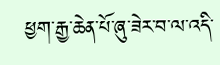ཕྱག་རྒྱ་ཆེན་པོ་ཞུ་ཟེར་བ་ལ་འདི་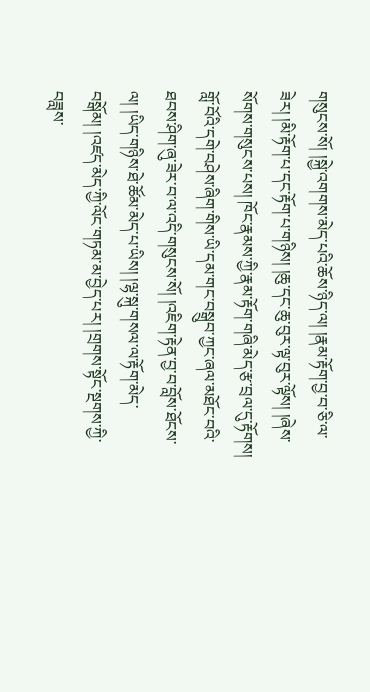གསུངས་སོ། །སྐྱེ་འགགས་མེད་པའི་ཆོས་ཉིད་ལ། །རྣམ་རྟོག་བྱ་བ་ཅི་ལ་ཟེར། །མི་རྟོག་པ་དང་རྟོག་པ་གཉིས། །ཆུ་དང་ཆུ་བུར་ལྟ་བུར་ལྟོས། །ཞེས་སོགས་གསུངས་པས། ཁོང་རྣམས་ཀྱི་རྣམ་རྟོག་གཞི་མེད་རྩ་བྲལ་དུ་རྟོགས། གློ་བོའི་དགེ་བཤེས་ཞིག་གིས་ཡི་དམ་གང་བསྒྲུབ་ཀྱང་ཞལ་མཐོང་བའི་ཐབས་ཤིག་ཞུ་ཟེར་བ་ལ་འདི་གསུངས་སོ། །འཇིག་རྟེན་བྱ་བ་བློས་ཐོངས་ལ། །ཡིད་གཉིས་ཐེ་ཚོམ་མེད་པ་ཡིས། །ལྷ་སྐུ་གསལ་ལ་རྟོག་མེད་བསྒོམ། །འཛད་མེད་ཀྱི་ལོང་གཏམ་མ་བྱེད་པར། །གྲགས་སྟོང་སྔགས་ཀྱི་བཟླས་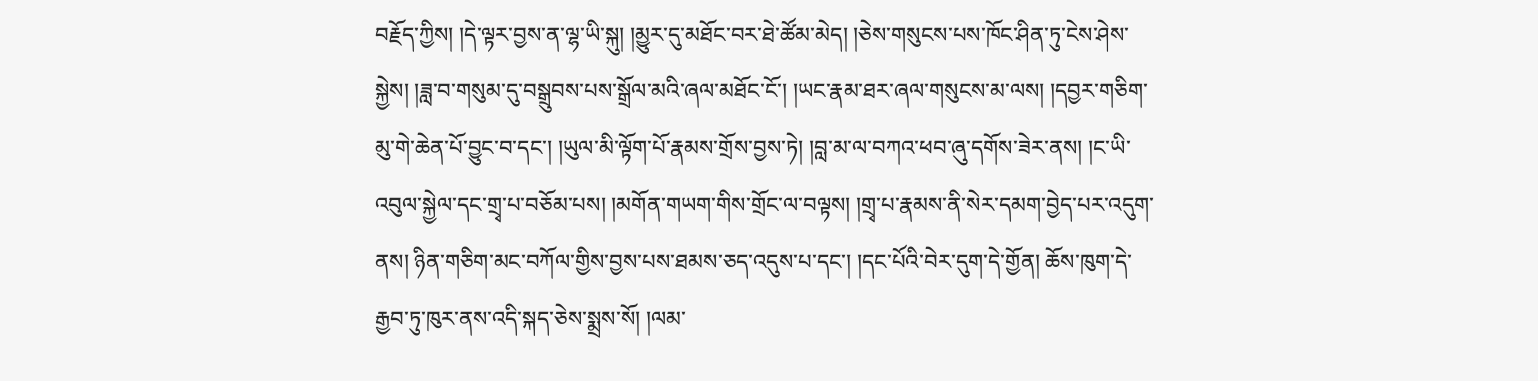བརྗོད་ཀྱིས། །དེ་ལྟར་བྱས་ན་ལྷ་ཡི་སྐུ། །མྱུར་དུ་མཐོང་བར་ཐེ་ཚོམ་མེད། །ཅེས་གསུངས་པས་ཁོང་ཤིན་ཏུ་ངེས་ཤེས་སྐྱེས། །ཟླ་བ་གསུམ་དུ་བསྒྲུབས་པས་སྒྲོལ་མའི་ཞལ་མཐོང་ངོ་། །ཡང་རྣམ་ཐར་ཞལ་གསུངས་མ་ལས། །དབྱར་གཅིག་མུ་གེ་ཆེན་པོ་བྱུང་བ་དང་། །ཡུལ་མི་ལྟོག་པོ་རྣམས་གྲོས་བྱས་ཏེ། །བླ་མ་ལ་བཀའ་ཕབ་ཞུ་དགོས་ཟེར་ནས། །ང་ཡི་འབུལ་སྐྱེལ་དང་གྲྭ་པ་བཅོམ་པས། །མགོན་གཡག་གིས་གྲོང་ལ་བལྟས། །གྲྭ་པ་རྣམས་ནི་སེར་དམག་བྱེད་པར་འདུག་ནས། ཉིན་གཅིག་མང་བཀོལ་གྱིས་བྱས་པས་ཐམས་ཅད་འདུས་པ་དང་། །དང་པོའི་བེར་དུག་དེ་གྱོན། ཆོས་ཁུག་དེ་རྒྱབ་ཏུ་ཁུར་ནས་འདི་སྐད་ཅེས་སྨྲས་སོ། །ལམ་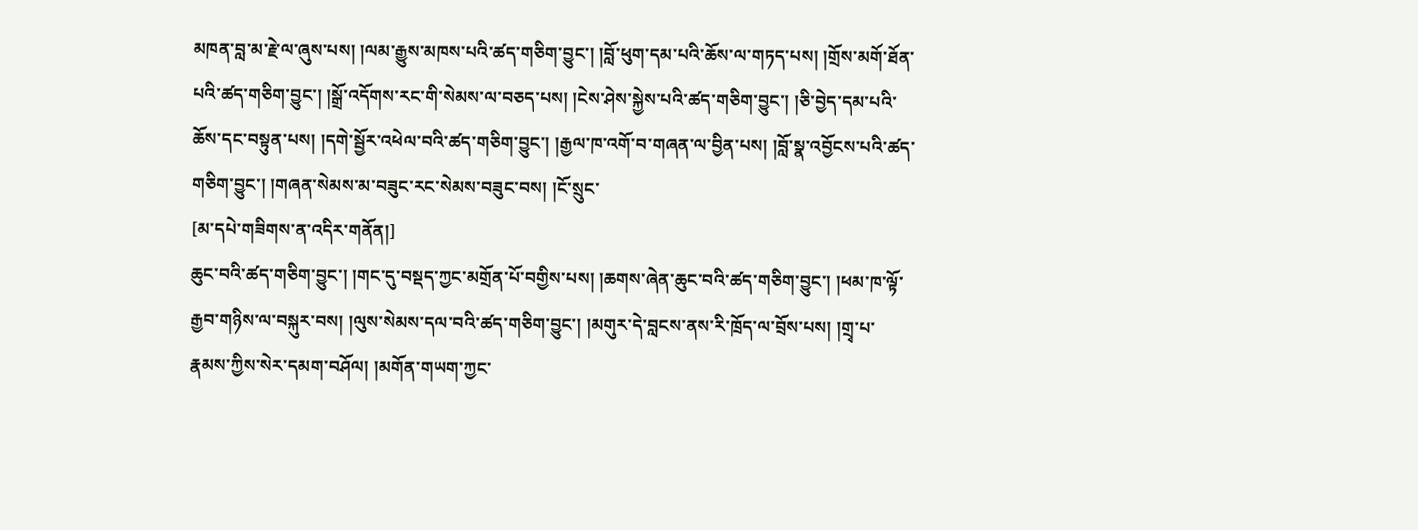མཁན་བླ་མ་རྗེ་ལ་ཞུས་པས། །ལམ་རྒྱུས་མཁས་པའི་ཚད་གཅིག་བྱུང་། །བློ་ཕུག་དམ་པའི་ཆོས་ལ་གཏད་པས། །གྲོས་མགོ་ཐོན་པའི་ཚད་གཅིག་བྱུང་། །སྒྲོ་འདོགས་རང་གི་སེམས་ལ་བཅད་པས། །ངེས་ཤེས་སྐྱེས་པའི་ཚད་གཅིག་བྱུང་། །ཅི་བྱེད་དམ་པའི་ཆོས་དང་བསྟུན་པས། །དགེ་སྦྱོར་འཕེལ་བའི་ཚད་གཅིག་བྱུང་། །རྒྱལ་ཁ་འགོ་བ་གཞན་ལ་བྱིན་པས། །བློ་སྣ་འབྱོངས་པའི་ཚད་གཅིག་བྱུང་། །གཞན་སེམས་མ་བཟུང་རང་སེམས་བཟུང་བས། །ངོ་སྲུང་
[མ་དཔེ་གཟིགས་ན་འདིར་གནོན།]
ཆུང་བའི་ཚད་གཅིག་བྱུང་། །གང་དུ་བསྡད་ཀྱང་མགྲོན་པོ་བགྱིས་པས། །ཆགས་ཞེན་ཆུང་བའི་ཚད་གཅིག་བྱུང་། །ཕམ་ཁ་ལྟོ་རྒྱབ་གཉིས་ལ་བསྐུར་བས། །ལུས་སེམས་དལ་བའི་ཚད་གཅིག་བྱུང་། །མགུར་དེ་བླངས་ནས་རི་ཁྲོད་ལ་བྲོས་པས། །གྲྭ་པ་རྣམས་ཀྱིས་སེར་དམག་བཤོལ། །མགོན་གཡག་ཀྱང་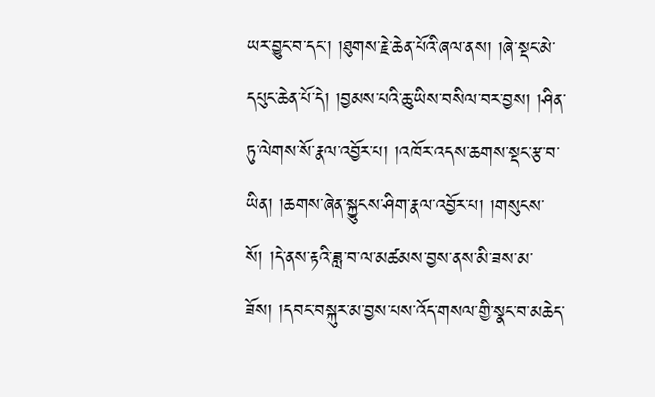ཡར་བྱུང་བ་དང་། །ཐུགས་རྗེ་ཆེན་པོའི་ཞལ་ནས། །ཞེ་སྡང་མེ་དཔུང་ཆེན་པོ་དེ། །བྱམས་པའི་ཆུ་ཡིས་བསིལ་བར་བྱས། །ཤིན་ཏུ་ལེགས་སོ་རྣལ་འབྱོར་པ། །འཁོར་འདས་ཆགས་སྡང་རྩ་བ་ཡིན། །ཆགས་ཞེན་སྐྱུངས་ཤིག་རྣལ་འབྱོར་པ། །གསུངས་སོ། །དེ་ནས་རྟའི་ཟླ་བ་ལ་མཚམས་བྱས་ནས་མི་ཟས་མ་ཟོས། །དབང་བསྐུར་མ་བྱས་པས་འོད་གསལ་གྱི་སྣང་བ་མཆེད་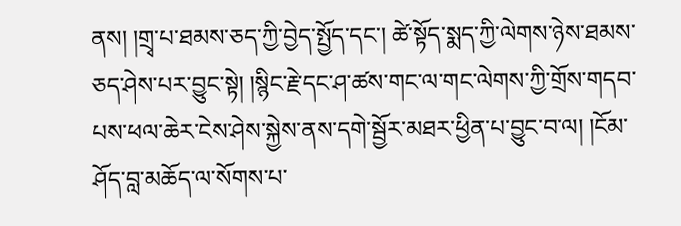ནས། །གྲྭ་པ་ཐམས་ཅད་ཀྱི་བྱེད་སྤྱོད་དང་། ཚེ་སྟོད་སྨད་ཀྱི་ལེགས་ཉེས་ཐམས་ཅད་ཤེས་པར་བྱུང་སྟེ། །སྙིང་རྗེ་དང་ཤ་ཚས་གང་ལ་གང་ལེགས་ཀྱི་གྲོས་གདབ་པས་ཕལ་ཆེར་ངེས་ཤེས་སྐྱེས་ནས་དགེ་སྦྱོར་མཐར་ཕྱིན་པ་བྱུང་བ་ལ། །ངོམ་ཤོད་བླ་མཆོད་ལ་སོགས་པ་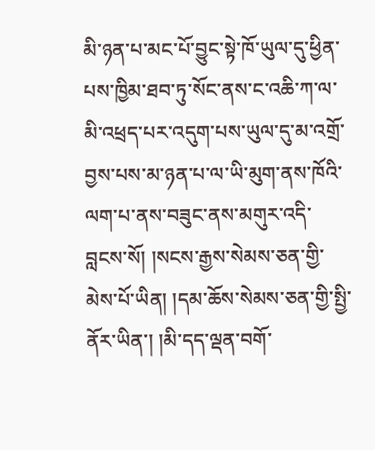མི་ཉན་པ་མང་པོ་བྱུང་སྟེ་ཁོ་ཡུལ་དུ་ཕྱིན་པས་ཁྱིམ་ཐབ་ཏུ་སོང་ནས་ང་འཆི་ཀ་ལ་མི་འཕྲད་པར་འདུག་པས་ཡུལ་དུ་མ་འགྲོ་བྱས་པས་མ་ཉན་པ་ལ་ཡི་མུག་ནས་ཁོའི་ལག་པ་ནས་བཟུང་ནས་མགུར་འདི་བླངས་སོ། །སངས་རྒྱས་སེམས་ཅན་གྱི་མེས་པོ་ཡིན། །དམ་ཆོས་སེམས་ཅན་གྱི་སྤྱི་ནོར་ཡིན་། །མི་དད་ལྡན་བགོ་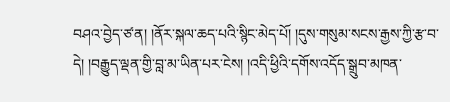བཤའ་བྱེད་ཙ་ན། །ནོར་སྐལ་ཆད་པའི་སྙིང་མེད་པོ། །དུས་གསུམ་སངས་རྒྱས་ཀྱི་རྩ་བ་དེ། །བརྒྱུད་ལྡན་གྱི་བླ་མ་ཡིན་པར་ངེས། །འདི་ཕྱིའི་དགོས་འདོད་སྒྲུབ་མཁན་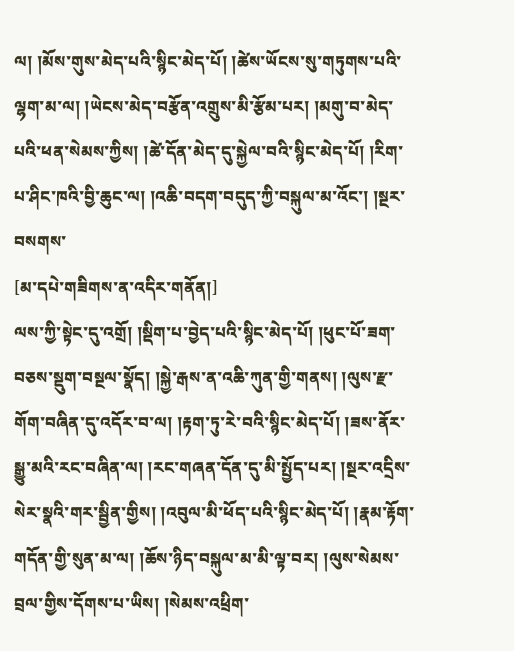ལ། །མོས་གུས་མེད་པའི་སྙིང་མེད་པོ། །ཚེས་ཡོངས་སུ་གཏུགས་པའི་ལྷག་མ་ལ། །ཡེངས་མེད་བརྩོན་འགྲུས་མི་རྩོམ་པར། །མགུ་བ་མེད་པའི་ཕན་སེམས་ཀྱིས། །ཚེ་དོན་མེད་དུ་སྐྱེལ་བའི་སྙིང་མེད་པོ། །རིག་པ་ཤིང་ཁའི་བྱི་ཆུང་ལ། །འཆི་བདག་བདུད་ཀྱི་བསྐུལ་མ་འོང་། །སྔར་བསགས་
[མ་དཔེ་གཟིགས་ན་འདིར་གནོན།]
ལས་ཀྱི་སྟེང་དུ་འགྲོ། །སྡིག་པ་བྱེད་པའི་སྙིང་མེད་པོ། །ཕུང་པོ་ཟག་བཅས་སྡུག་བསྔལ་སྣོད། །སྐྱེ་རྒས་ན་འཆི་ཀུན་གྱི་གནས། །ལུས་རྫ་གོག་བཞིན་དུ་འདོར་བ་ལ། །རྟག་ཏུ་རེ་བའི་སྙིང་མེད་པོ། །ཟས་ནོར་སྒྱུ་མའི་རང་བཞིན་ལ། །རང་གཞན་དོན་དུ་མི་སྤྱོད་པར། །སྔར་འདྲིས་སེར་སྣའི་གར་སྦྱིན་གྱིས། །འབུལ་མི་ཕོད་པའི་སྙིང་མེད་པོ། །རྣམ་རྟོག་གདོན་གྱི་སུན་མ་ལ། །ཆོས་ཉིད་བསྐུལ་མ་མི་ལྟ་བར། །ལུས་སེམས་བྲལ་གྱིས་དོགས་པ་ཡིས། །སེམས་འཕྲིག་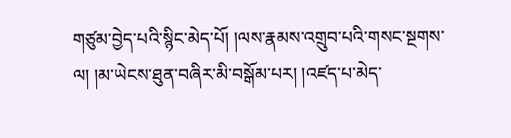གཙུམ་བྱེད་པའི་སྙིང་མེད་པོ། །ལས་རྣམས་འགྲུབ་པའི་གསང་སྔགས་ལ། །མ་ཡེངས་ཐུན་བཞིར་མི་བསྒོམ་པར། །འཛད་པ་མེད་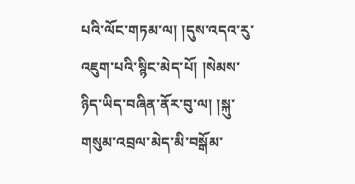པའི་ལོང་གཏམ་ལ། །དུས་འདའ་རུ་འཇུག་པའི་སྙིང་མེད་པོ། །སེམས་ཉིད་ཡིད་བཞིན་ནོར་བུ་ལ། །སྐུ་གསུམ་འབྲལ་མེད་མི་བསྒོམ་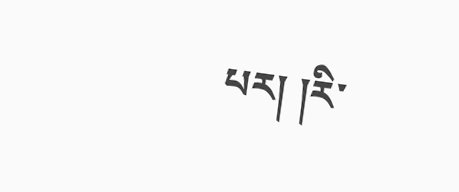པར། །རི་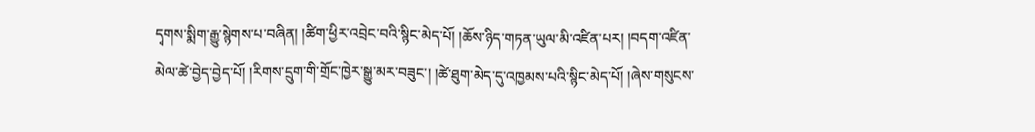དྭགས་སྨིག་རྒྱུ་སྙེགས་པ་བཞིན། །ཚིག་ཕྱིར་འབྲེང་བའི་སྙིང་མེད་པོ། །ཆོས་ཉིད་གཏན་ཡུལ་མི་འཛིན་པར། །བདག་འཛིན་མེལ་ཚེ་བྱེད་བྱེད་པོ། །རིགས་དྲུག་གི་གྲོང་ཁྱེར་སྒྱུ་མར་བཟུང་། །ཚེ་ཐུག་མེད་དུ་འཁྱམས་པའི་སྙིང་མེད་པོ། །ཞེས་གསུངས་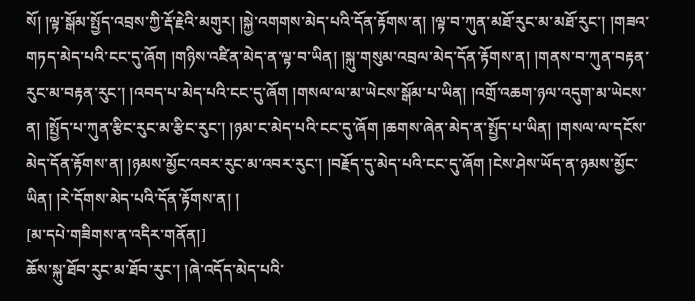སོ། །ལྟ་སྒོམ་སྤྱོད་འབྲས་ཀྱི་རྡོ་རྗེའི་མགུར། །སྐྱེ་འགགས་མེད་པའི་དོན་རྟོགས་ན། །ལྟ་བ་ཀུན་མཐོ་རུང་མ་མཐོ་རུང་། །གཟའ་གཏད་མེད་པའི་ངང་དུ་ཞོག །གཉིས་འཛིན་མེད་ན་ལྟ་བ་ཡིན། །སྐུ་གསུམ་འབྲལ་མེད་དོན་རྟོགས་ན། །གནས་བ་ཀུན་བརྟན་རུང་མ་བརྟན་རུང་། །འབད་པ་མེད་པའི་ངང་དུ་ཞོག །གསལ་ལ་མ་ཡེངས་སྒོམ་པ་ཡིན། །འགྲོ་འཆག་ཉལ་འདུག་མ་ཡེངས་ན། །སྤྱོད་པ་ཀུན་རྩིང་རུང་མ་རྩིང་རུང་། །ཉམ་ང་མེད་པའི་ངང་དུ་ཞོག །ཆགས་ཞེན་མེད་ན་སྤྱོད་པ་ཡིན། །གསལ་ལ་དངོས་མེད་དོན་རྟོགས་ན། །ཉམས་མྱོང་འབར་རུང་མ་འབར་རུང་། །བརྗོད་དུ་མེད་པའི་ངང་དུ་ཞོག །ངེས་ཤེས་ཡོད་ན་ཉམས་མྱོང་ཡིན། །རེ་དོགས་མེད་པའི་དོན་རྟོགས་ན། །
[མ་དཔེ་གཟིགས་ན་འདིར་གནོན།]
ཆོས་སྐུ་ཐོབ་རུང་མ་ཐོབ་རུང་། །ཞེ་འདོད་མེད་པའི་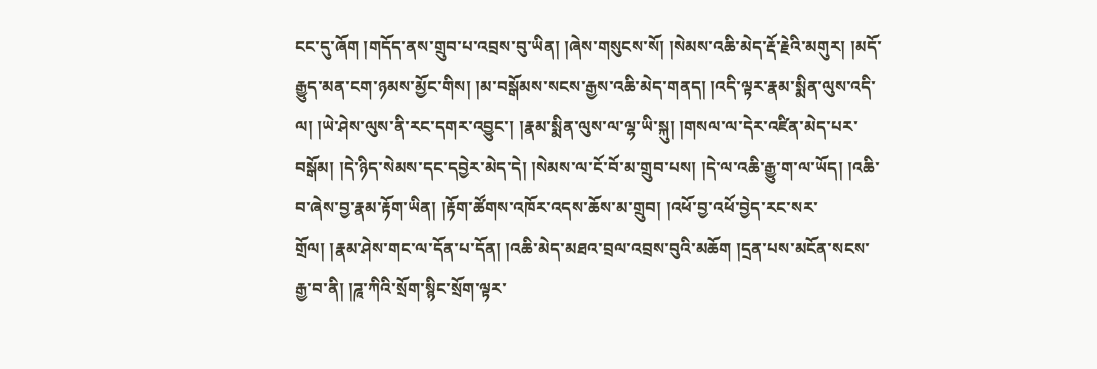ངང་དུ་ཞོག །གདོད་ནས་གྲུབ་པ་འབྲས་བུ་ཡིན། །ཞེས་གསུངས་སོ། །སེམས་འཆི་མེད་རྡོ་རྗེའི་མགུར། །མདོ་རྒྱུད་མན་ངག་ཉམས་མྱོང་གིས། །མ་བསྒོམས་སངས་རྒྱས་འཆི་མེད་གནད། །འདི་ལྟར་རྣམ་སྨིན་ལུས་འདི་ལ། །ཡེ་ཤེས་ལུས་ནི་རང་དགར་འབྱུང་། །རྣམ་སྨིན་ལུས་ལ་ལྷ་ཡི་སྐུ། །གསལ་ལ་དེར་འཛིན་མེད་པར་བསྒོམ། །དེ་ཉིད་སེམས་དང་དབྱེར་མེད་དེ། །སེམས་ལ་ངོ་བོ་མ་གྲུབ་པས། །དེ་ལ་འཆི་རྒྱུ་ག་ལ་ཡོད། །འཆི་བ་ཞེས་བྱ་རྣམ་རྟོག་ཡིན། །རྟོག་ཚོགས་འཁོར་འདས་ཆོས་མ་གྲུབ། །འཕོ་བྱ་འཕོ་བྱེད་རང་སར་གྲོལ། །རྣམ་ཤེས་གང་ལ་དོན་པ་དོན། །འཆི་མེད་མཐའ་བྲལ་འབྲས་བུའི་མཆོག །དྲན་པས་མངོན་སངས་རྒྱ་བ་ནི། །ཌཱ་ཀིའི་སྲོག་སྙིང་སྲོག་ལྟར་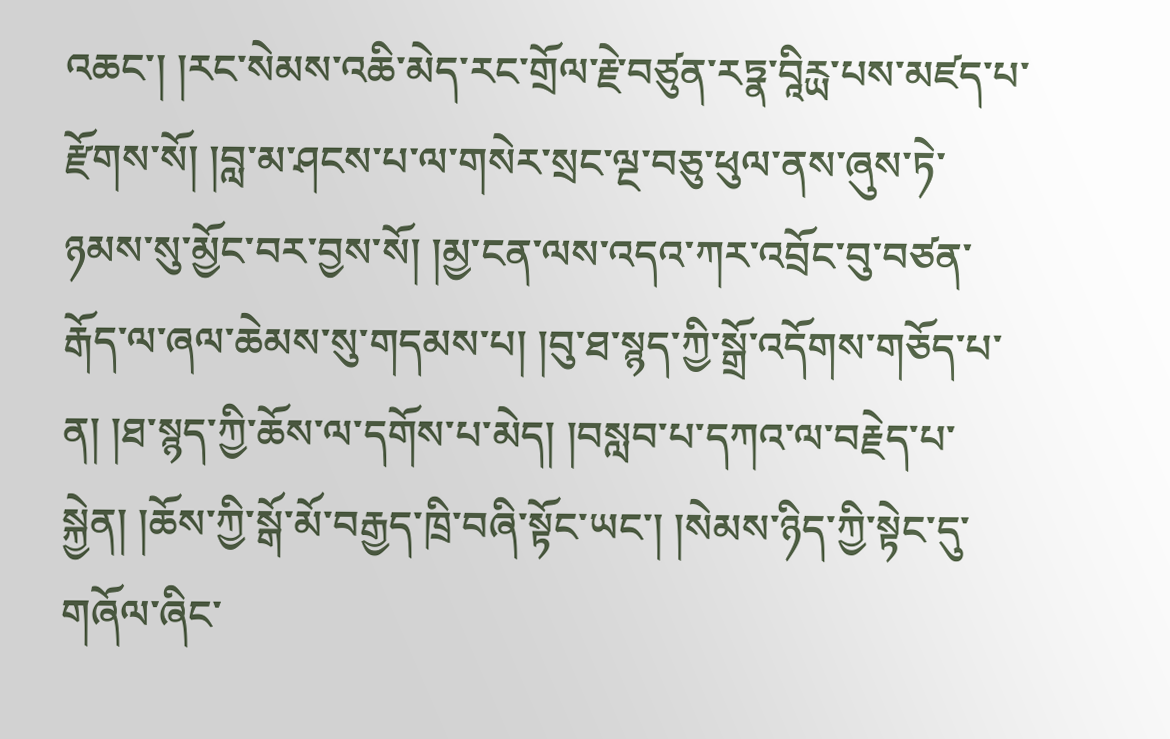འཆང་། །རང་སེམས་འཆི་མེད་རང་གྲོལ་རྗེ་བཙུན་རཏྣ་བཱིརྻ་པས་མཛད་པ་རྫོགས་སོ། །བླ་མ་ཤངས་པ་ལ་གསེར་སྲང་ལྔ་བཅུ་ཕུལ་ནས་ཞུས་ཏེ་ཉམས་སུ་མྱོང་བར་བྱས་སོ། །མྱ་ངན་ལས་འདའ་ཀར་འབྲོང་བུ་བཙན་རྒོད་ལ་ཞལ་ཆེམས་སུ་གདམས་པ། །བུ་ཐ་སྙད་ཀྱི་སྒྲོ་འདོགས་གཅོད་པ་ན། །ཐ་སྙད་ཀྱི་ཆོས་ལ་དགོས་པ་མེད། །བསླབ་པ་དཀའ་ལ་བརྗེད་པ་སྐྱེན། །ཆོས་ཀྱི་སྒོ་མོ་བརྒྱད་ཁྲི་བཞི་སྟོང་ཡང་། །སེམས་ཉིད་ཀྱི་སྟེང་དུ་གཞོལ་ཞིང་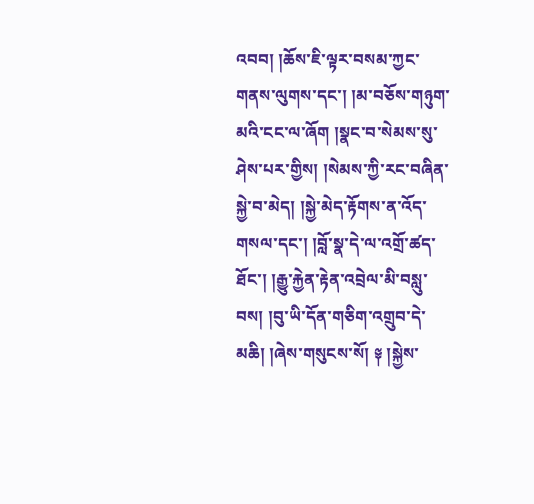འབབ། །ཆོས་ཇི་ལྟར་བསམ་ཀྱང་གནས་ལུགས་དང་། །མ་བཅོས་གཉུག་མའི་ངང་ལ་ཞོག །སྣང་བ་སེམས་སུ་ཤེས་པར་གྱིས། །སེམས་ཀྱི་རང་བཞིན་སྐྱེ་བ་མེད། །སྐྱེ་མེད་རྟོགས་ན་འོད་གསལ་དང་། །བློ་སྣ་དེ་ལ་འགྲོ་ཚད་ཐོང་། །རྒྱུ་རྐྱེན་རྟེན་འབྲེལ་མི་བསླུ་བས། །བུ་ཡི་དོན་གཅིག་འགྲུབ་དེ་མཆི། །ཞེས་གསུངས་སོ། ༈ །སྐྱེས་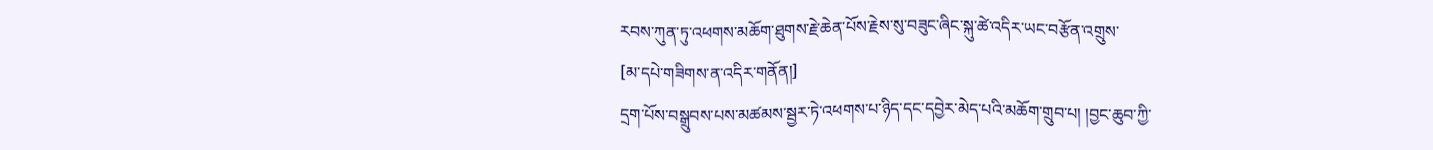རབས་ཀུན་ཏུ་འཕགས་མཆོག་ཐུགས་རྗེ་ཆེན་པོས་རྗེས་སུ་བཟུང་ཞིང་སྐུ་ཚེ་འདིར་ཡང་བརྩོན་འགྲུས་
[མ་དཔེ་གཟིགས་ན་འདིར་གནོན།]
དྲག་པོས་བསྒྲུབས་པས་མཚམས་སྦྱར་ཏེ་འཕགས་པ་ཉིད་དང་དབྱེར་མེད་པའི་མཆོག་གྲུབ་པ། །བྱང་ཆུབ་ཀྱི་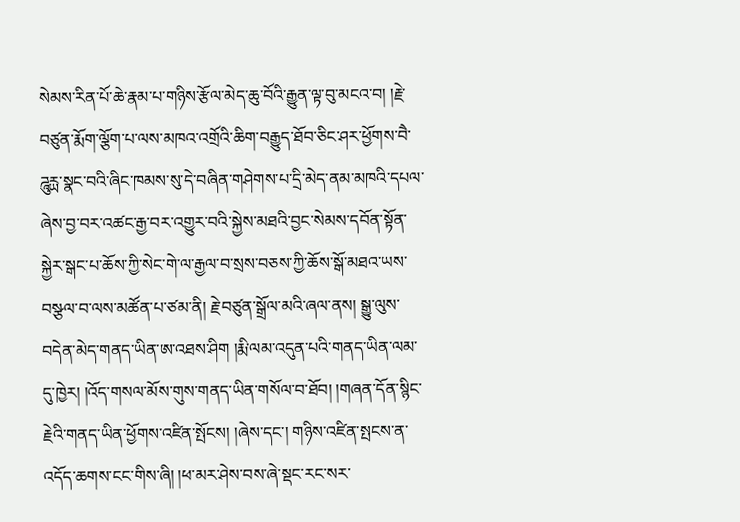སེམས་རིན་པོ་ཆེ་རྣམ་པ་གཉིས་རྩོལ་མེད་ཆུ་བོའི་རྒྱུན་ལྟ་བུ་མངའ་བ། །རྗེ་བཙུན་རྨོག་ལྕོག་པ་ལས་མཁའ་འགྲོའི་ཆིག་བརྒྱུད་ཐོབ་ཅིང་ཤར་ཕྱོགས་བཻ་ཌཱུརྻ་སྣང་བའི་ཞིང་ཁམས་སུ་དེ་བཞིན་གཤེགས་པ་དྲི་མེད་ནམ་མཁའི་དཔལ་ཞེས་བྱ་བར་འཚང་རྒྱ་བར་འགྱུར་བའི་སྐྱེས་མཐའི་བྱང་སེམས་དབོན་སྟོན་སྐྱེར་སྒང་པ་ཆོས་ཀྱི་སེང་གེ་ལ་རྒྱལ་བ་སྲས་བཅས་ཀྱི་ཆོས་སྒོ་མཐའ་ཡས་བསྩལ་བ་ལས་མཚོན་པ་ཙམ་ནི། རྗེ་བཙུན་སྒྲོལ་མའི་ཞལ་ནས། སྒྱུ་ལུས་བདེན་མེད་གནད་ཡིན་ཨ་འཐས་ཤིག །རྨི་ལམ་འདུན་པའི་གནད་ཡིན་ལམ་དུ་ཁྱེར། །འོད་གསལ་མོས་གུས་གནད་ཡིན་གསོལ་བ་ཐོབ། །གཞན་དོན་སྙིང་རྗེའི་གནད་ཡིན་ཕྱོགས་འཛིན་སྤོངས། །ཞེས་དང་། གཉིས་འཛིན་སྤངས་ན་འདོད་ཆགས་ངང་གིས་ཞི། །ཕ་མར་ཤེས་བས་ཞེ་སྡང་རང་སར་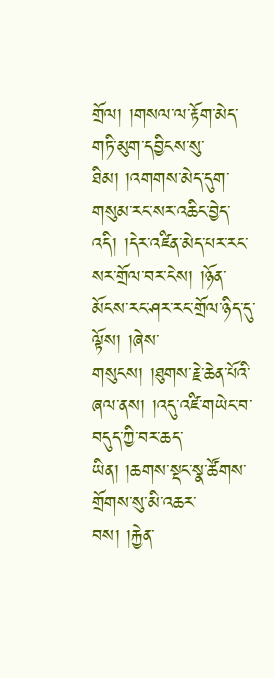གྲོལ། །གསལ་ལ་རྟོག་མེད་གཏི་མུག་དབྱིངས་སུ་ཐིམ། །འགགས་མེད་དུག་གསུམ་རང་སར་འཆིང་བྱེད་འདི། །དེར་འཛིན་མེད་པར་རང་སར་གྲོལ་བར་ངེས། །ཉོན་མོངས་རང་ཤར་རང་གྲོལ་ཉིད་དུ་ལྟོས། །ཞེས་གསུངས། །ཐུགས་རྗེ་ཆེན་པོའི་ཞལ་ནས། །འདུ་འཛི་གཡེང་བ་བདུད་ཀྱི་བར་ཆད་ཡིན། །ཆགས་སྡང་སྣ་ཚོགས་གྲོགས་སུ་མི་འཆར་བས། །རྐྱེན་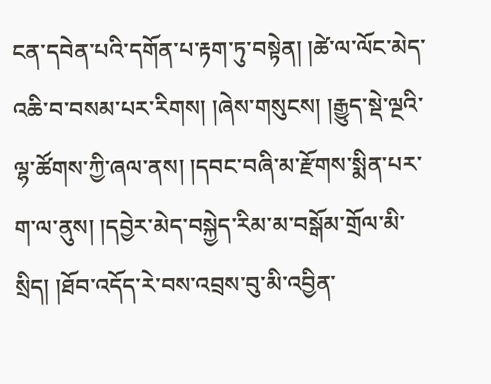ངན་དབེན་པའི་དགོན་པ་རྟག་ཏུ་བསྟེན། །ཚེ་ལ་ལོང་མེད་འཆི་བ་བསམ་པར་རིགས། །ཞེས་གསུངས། །རྒྱུད་སྡེ་ལྔའི་ལྷ་ཚོགས་ཀྱི་ཞལ་ནས། །དབང་བཞི་མ་རྫོགས་སྨིན་པར་ག་ལ་ནུས། །དབྱེར་མེད་བསྐྱེད་རིམ་མ་བསྒོམ་གྲོལ་མི་སྲིད། །ཐོབ་འདོད་རེ་བས་འབྲས་བུ་མི་འབྱིན་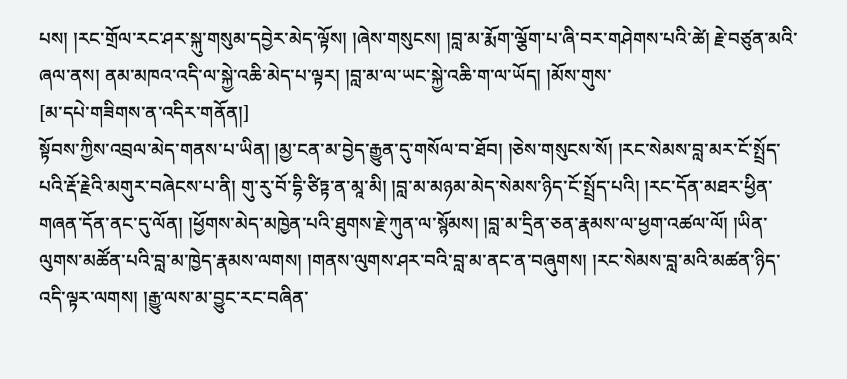པས། །རང་གྲོལ་རང་ཤར་སྐུ་གསུམ་དབྱེར་མེད་ལྟོས། །ཞེས་གསུངས། །བླ་མ་རྨོག་ལྕོག་པ་ཞི་བར་གཤེགས་པའི་ཚེ། རྗེ་བཙུན་མའི་ཞལ་ནས། ནམ་མཁའ་འདི་ལ་སྐྱེ་འཆི་མེད་པ་ལྟར། །བླ་མ་ལ་ཡང་སྐྱེ་འཆི་ག་ལ་ཡོད། །མོས་གུས་
[མ་དཔེ་གཟིགས་ན་འདིར་གནོན།]
སྟོབས་ཀྱིས་འབྲལ་མེད་གནས་པ་ཡིན། །མྱ་ངན་མ་བྱེད་རྒྱུན་དུ་གསོལ་བ་ཐོབ། །ཅེས་གསུངས་སོ། །རང་སེམས་བླ་མར་ངོ་སྤྲོད་པའི་རྡོ་རྗེའི་མགུར་བཞེངས་པ་ནི། གུ་རུ་བོ་དྷི་ཙིཏྟ་ན་མཱ་མི། །བླ་མ་མཉམ་མེད་སེམས་ཉིད་ངོ་སྤྲོད་པའི། །རང་དོན་མཐར་ཕྱིན་གཞན་དོན་ནང་དུ་ལོན། །ཕྱོགས་མེད་མཁྱེན་པའི་ཐུགས་རྗེ་ཀུན་ལ་སྙོམས། །བླ་མ་དྲིན་ཅན་རྣམས་ལ་ཕྱག་འཚལ་ལོ། །ཡིན་ལུགས་མཚོན་པའི་བླ་མ་ཁྱེད་རྣམས་ལགས། །གནས་ལུགས་ཤར་བའི་བླ་མ་ནང་ན་བཞུགས། །རང་སེམས་བླ་མའི་མཚན་ཉིད་འདི་ལྟར་ལགས། །རྒྱུ་ལས་མ་བྱུང་རང་བཞིན་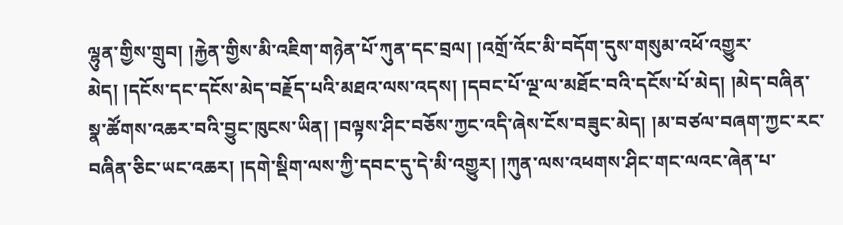ལྷུན་གྱིས་གྲུབ། །རྐྱེན་གྱིས་མི་འཇིག་གཉེན་པོ་ཀུན་དང་བྲལ། །འགྲོ་འོང་མི་བདོག་དུས་གསུམ་འཕོ་འགྱུར་མེད། །དངོས་དང་དངོས་མེད་བརྗོད་པའི་མཐའ་ལས་འདས། །དབང་པོ་ལྔ་ལ་མཐོང་བའི་དངོས་པོ་མེད། །མེད་བཞིན་སྣ་ཚོགས་འཆར་བའི་བྱུང་ཁུངས་ཡིན། །བལྟས་ཤིང་བཅོས་ཀྱང་འདི་ཞེས་ངོས་བཟུང་མེད། །མ་བཙལ་བཞག་ཀྱང་རང་བཞིན་ཅིང་ཡང་འཆར། །དགེ་སྡིག་ལས་ཀྱི་དབང་དུ་དེ་མི་འགྱུར། །ཀུན་ལས་འཕགས་ཤིང་གང་ལའང་ཞེན་པ་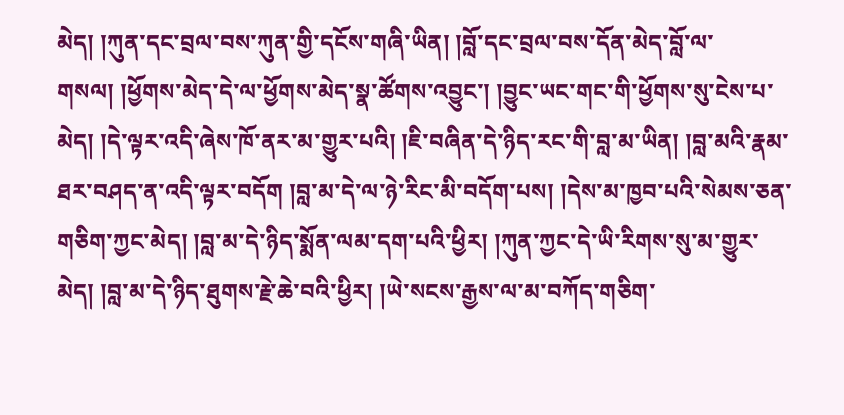མེད། །ཀུན་དང་བྲལ་བས་ཀུན་གྱི་དངོས་གཞི་ཡིན། །བློ་དང་བྲལ་བས་དོན་མེད་བློ་ལ་གསལ། །ཕྱོགས་མེད་དེ་ལ་ཕྱོགས་མེད་སྣ་ཚོགས་འབྱུང་། །བྱུང་ཡང་གང་གི་ཕྱོགས་སུ་ངེས་པ་མེད། །དེ་ལྟར་འདི་ཞེས་ཁོ་ནར་མ་གྱུར་པའི། །ཇི་བཞིན་དེ་ཉིད་རང་གི་བླ་མ་ཡིན། །བླ་མའི་རྣམ་ཐར་བཤད་ན་འདི་ལྟར་བདོག །བླ་མ་དེ་ལ་ཉེ་རིང་མི་བདོག་པས། །དེས་མ་ཁྱབ་པའི་སེམས་ཅན་གཅིག་ཀྱང་མེད། །བླ་མ་དེ་ཉིད་སྨོན་ལམ་དག་པའི་ཕྱིར། །ཀུན་ཀྱང་དེ་ཡི་རིགས་སུ་མ་གྱུར་མེད། །བླ་མ་དེ་ཉིད་ཐུགས་རྗེ་ཆེ་བའི་ཕྱིར། །ཡེ་སངས་རྒྱས་ལ་མ་བཀོད་གཅིག་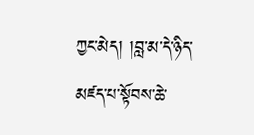ཀྱང་མེད། །བླ་མ་དེ་ཉིད་མཛད་པ་སྟོབས་ཆེ་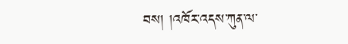བས། །འཁོར་འདས་ཀུན་ལ་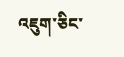འཇུག་ཅིང་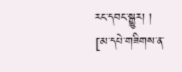རང་དབང་སྒྱུར། །
[མ་དཔེ་གཟིགས་ན་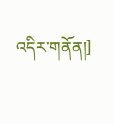འདིར་གནོན།]